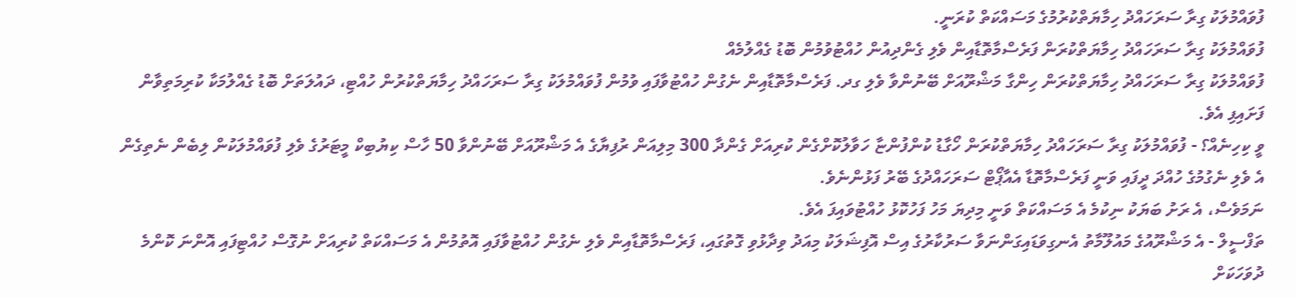ފުވައްމުލަކު ގިރާ ސަރަހައްދު ހިމާޔަތްކުރުމުގެ މަސައްކަތް ކުރަނީ.
ފުވައްމުލަކު ގިރާ ސަރަހައްދު ހިމާޔަތްކުރަން ފަރެސްމާތޮޑާއިން ވެލި ގެންދިއުން ހުއްޓުވުމުން ބޮޑު ގެއްލުމެއް
ފުވައްމުލަކު ގިރާ ސަރަހައްދު ހިމާޔަތްކުރަން ހިންގާ މަޝްރޫއަށް ބޭނުންވާ ވެލި ގދ. ފަރެސްމާތޮޑާއިން ނެގުން ހުއްޓުވާފައި ވުމުން ފުވައްމުލަކު ގިރާ ސަރަހައްދު ހިމާޔަތްކުރުން ހުއްޓި، ދައުލަތަށް ބޮޑު ގެއްލުމަކާ ކުރިމަތިވާން ފަށައިފި އެވެ.
ވީ ކިހިނެއް؟ - ފުވައްމުލަކު ގިރާ ސަރަހައްދު ހިމާޔަތްކުރަން ހޯގާޑު ކުންފުންޏާ ހަވާލުކޮށްގެން ކުރިއަށް ގެންދާ 300 މިލިއަން ރުފިޔާގެ އެ މަޝްރޫއަށް ބޭނުންވާ 50 ހާސް ކިޔުބިކް މީޓަރުގެ ވެލި ފުވައްމުލަކުން ލިބެން ނެތިގެން އެ ވެލި ނެގުމުގެ ހުއްދަ ދީފައި ވަނީ ފަރެސްމާތޮޑާ އެއާޕޯޓް ސަރަހައްދުގެ ބޭރު ފަޅުންނެވެ.
ނަމަވެސް، އެ ރަށު ބަޔަކު ނިކުމެ އެ މަސައްކަތް ވަނީ މިދިޔަ މަހު ފަހުކޮޅު ހުއްޓުވައިފަ އެވެ.
ތަފްސީލް - އެ މަޝްރޫއުގެ މައުލޫމާތު އެނގިވަޑައިގަންނަވާ ސަރުކާރުގެ އިސް އޮފިޝަލަކު މިއަދު ވިދާޅުވި ގޮތުގައި، ފަރެސްމާތޮޑާއިން ވެލި ނެގުން ހުއްޓުވާފައި އޮތުމުން އެ މަސައްކަތް ކުރިއަށް ނުގޮސް ހުއްޓިފައި އޮންނަ ކޮންމެ ދުވަހަކަށް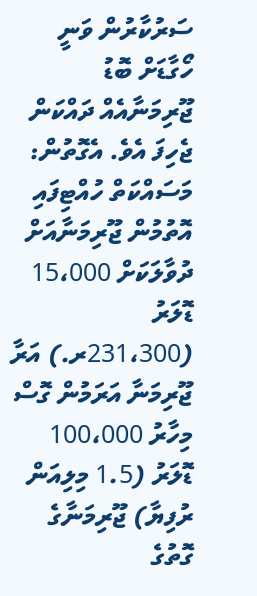ސަރުކާރުން ވަނީ ހޯގާޑަށް ބޮޑު ޖޫރިމަނާއެއް ދައްކަން ޖެހިފަ އެވެ. އެގޮތުން:
މަސައްކަތް ހުއްޓިފައި އޮތުމުން ޖޫރިމަނާއަށް ދުވާލަކަށް 15،000 ޑޮލަރު (231،300ރ.) އަރާ
ޖޫރިމަނާ އަރަމުން ގޮސް މިހާރު 100،000 ޑޮލަރު (1.5 މިލިއަން ރުފިޔާ) ޖޫރިމަނާގެ ގޮތުގެ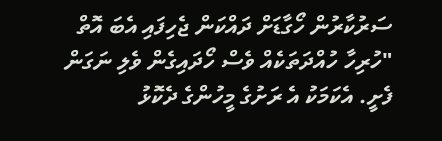ސަރުކާރުން ހޯގާޑަށް ދައްކަން ޖެހިފައި އެބަ އޮތް
"ހުރިހާ ހުއްދަތަކެއް ވެސް ހޯދައިގެން ވެލި ނަގަން ފެށީ. އެކަމަކު އެ ރަށުގެ މީހުންގެ ދެކޮޅު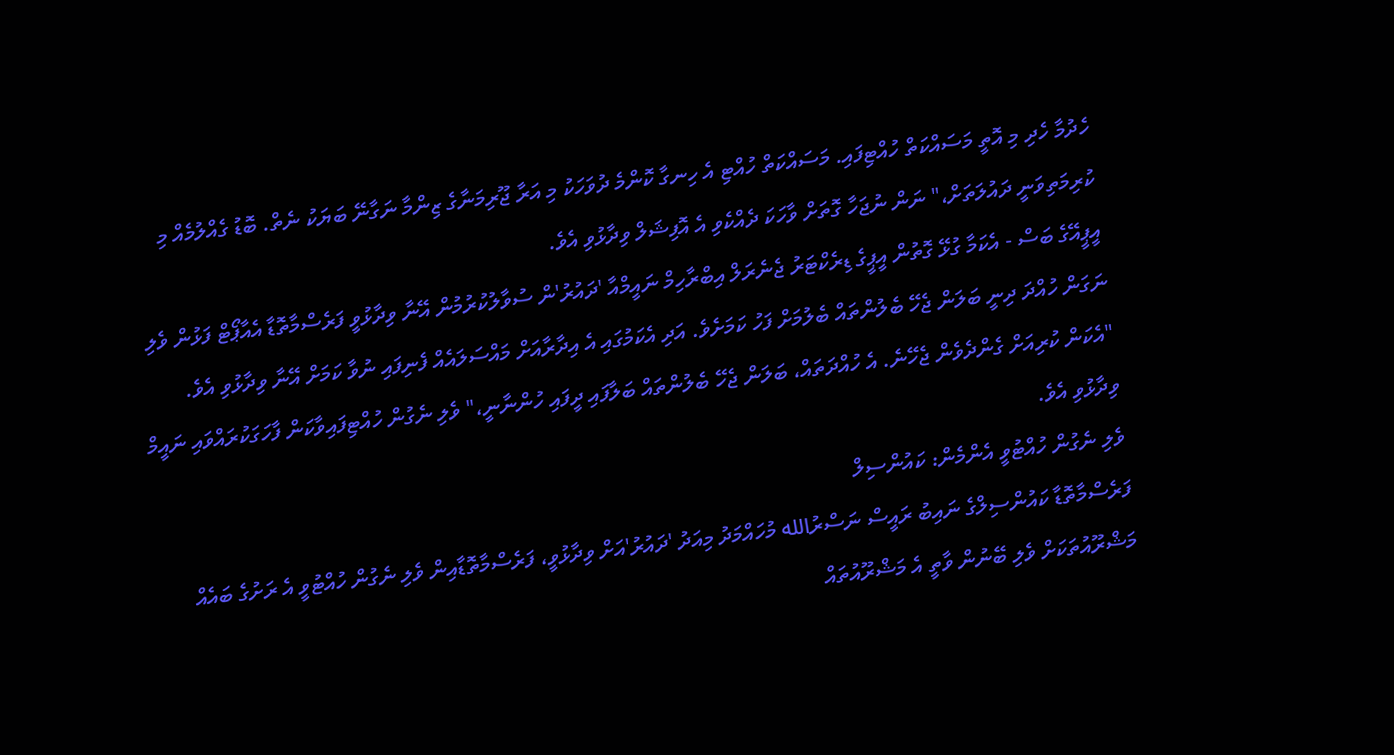ހެދުމާ ހެދި މި އޮތީ މަސައްކަތް ހުއްޓިފައި. މަސައްކަތް ހުއްޓި އެ ހިނގާ ކޮންމެ ދުވަހަކު މި އަރާ ޖޫރިމަނާގެ ޒިންމާ ނަގާނޭ ބަޔަކު ނެތް. ބޮޑު ގެއްލުމެއް މި ކުރިމަތިވަނީ ދައުލަތަށް،" ނަން ނުޖަހާ ގޮތަށް ވާހަކަ ދެއްކެވި އެ އޮފިޝަލް ވިދާޅުވި އެވެ.
އީޕީއޭގެ ބަސް - އެކަމާ ގުޅޭ ގޮތުން އީޕީގެ ޑިރެކްޓަރު ޖެނެރަލް އިބްރާހިމް ނައީމްއާ 'ދައުރު'ން ސުވާލުކުރުމުން އޭނާ ވިދާޅުވީ ފަރެސްމާތޮޑާ އެއާޕޯޓް ފަޅުން ވެލި ނަގަން ހުއްދަ ދިނީ ބަލަން ޖެހޭ ބެލުންތައް ބެލުމަށް ފަހު ކަމަށެވެ. އަދި އެކަމުގައި އެ އިދާރާއަށް މައްސަލައެއް ފެނިފައި ނުވާ ކަމަށް އޭނާ ވިދާޅުވި އެވެ.
"އެކަން ކުރިއަށް ގެންދެވެން ޖެހޭނެ. އެ ހުއްދަތައް، ބަލަން ޖެހޭ ބެލުންތައް ބަލާފައި ދީފައި ހުންނާނީ،" ވެލި ނެގުން ހުއްޓިފައިވާކަން ފާހަގަކުރައްވައި ނައީމް ވިދާޅުވި އެވެ.
ވެލި ނެގުން ހުއްޓުވީ އެންމެން: ކައުންސިލް
ފަރެސްމާތޮޑާ ކައުންސިލްގެ ނައިބު ރައީސް ނަސްރުالله މުހައްމަދު މިއަދު 'ދައުރު'އަށް ވިދާޅުވީ، ފަރެސްމާތޮޑާއިން ވެލި ނެގުން ހުއްޓުވީ އެ ރަށުގެ ބައެއް މަޝްރޫއުތަކަށް ވެލި ބޭނުން ވާތީ އެ މަޝްރޫއުތައް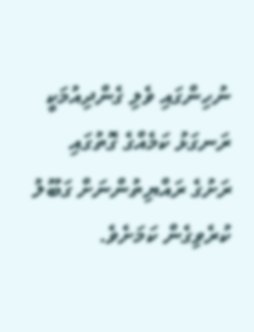ނުހިންގައި ވެލި ގެންދިއުމަކީ ރަނގަޅު ކަމެއްގެ ގޮތުގައި ރަށުގެ ރައްޔިތުންނަށް ގަބޫލު ކުރެވިގެން ކަމަށެވެ.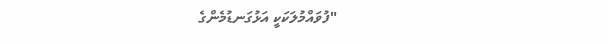"ފުވައްމުލަކަކީ އަޅުގަނޑުމެންގެ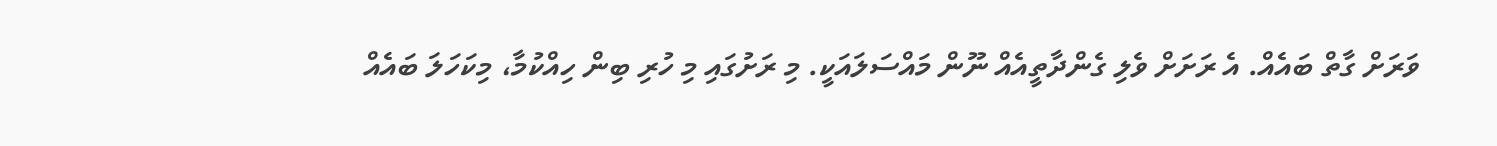ވަރަށް ގާތް ބައެއް. އެ ރަށަށް ވެލި ގެންދާތީއެއް ނޫން މައްސަލައަކީ. މި ރަށުގައި މި ހުރި ބިން ހިއްކުމާ، މިކަހަލަ ބައެއް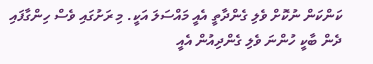ކަންކަން ނުކޮށް ވެލި ގެންދާތީ އެއީ މައްސަލަ އަކީ. މި ރަށުގައި ވެސް ހިންގާފައި ދެން ބާކީ ހުންނަ ވެލި ގެންދިއުން އެއީ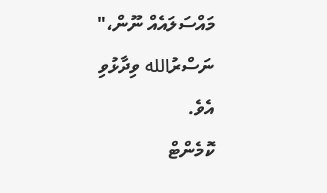މައްސަލައެއް ނޫން،" ނަސްރުالله ވިދާޅުވި އެވެ.
ކޮމެންޓް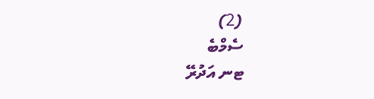(2)
ސެމްބެ
ޓނ އަދުރޭ